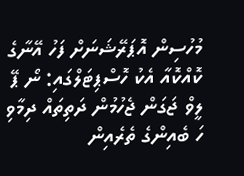މުހުސިން އޮޕަރޭޝަނަށް ފަހު އޭނާގެ ކޮއްކޮއާ އެކު ހޮސްޕިޓަލްގައި: ނޯ ޕޭ ލީވް ޖަގަން ޖެހުމުން ދަތިތައް ދިމާވި
ހަ ބެއިންގެ ތެރެއިން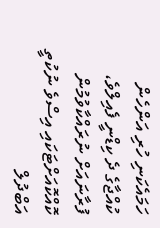ހަމައެކަނި ހުރި އަންހެން ކުއްޖާގެ ދެ ކިޑްނީ ފެއިލްވެ، ފުރާނައަށް ނުރައްކާވުމުން ކޮއްކޮއަށްޓަކައި އިސްވެ ނުކުތީ އަބްދުލް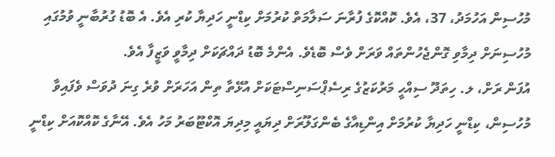މުހުސިން އަހުމަދު، 37، އެވެ. ކޮއްކޮގެ ފުރާނަ ސަލާމަތް ކުރުމަށް ކިޑްނީ ހަދިޔާ ކުރި އެވެ. އެ ބޮޑު ގުރުބާނީ ވުމުގައި މުހުސިނަށް ދިމާވި ގޮންޖެހުންތައް ވަރަށް ވެސް ބޮޑެވެ. އެންމެ ބޮޑު ދައްޗަކަށް ދިމާވީ ވަޒީފާ އެވެ.
އުފަން ރަށް، ލ. ހިތަދޫ ސިއްހީ މަރުކަޒުގެ ރިސެޕްސަނިސްޓަކަށް އުޅޭތާ ތިން އަހަރަށް ވުރެ ގިނަ ދުވަސް ވެފައިވާ މުހުސިން، ކިޑްނީ ހަދިޔާ ކުރުމަށް އިންޑިއާގެ ބެންގަލޫރަށް ދިޔައީ މިދިޔަ އޮކްޓޫބަރު މަހު އެވެ. އޭނާގެ ކޮއްކޮއަށް ކިޑްނީ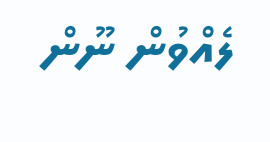ލެއްވުން ނޫން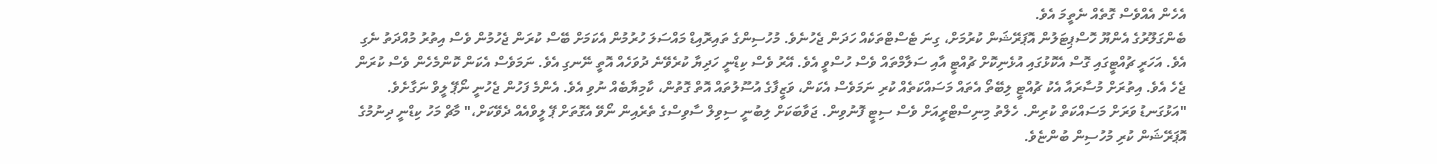އެހެން އެއްވެސް ގޮތެއް ނެތީމަ އެވެ.
ބެންގަލޫރުގެ އެންޔޫ ހޮސްޕިޓަލުން އޮޕަރޭޝަން ކުރުމަށް، ގިނަ ޓެސްޓްތަކެއް ހަދަން ޖެހުނެވެ. މުހުސިންގެ ތައިރޮއިޑް މައްސަލަ ހުރުމުން އެކަމަށް ބޭސް ކުރަން ޖެހުމުން ވެސް އިތުރު މުއްދަތު ނެގި އެވެ. އަހަރީ ޗުއްޓީގައި ގޮސް އެކޮޅުގައި އުޅެނިކޮށް ޗުއްޓީ އާއި ސަލާމްތައް ވެސް ހުސްވީ އެވެ. އޭރު ވެސް ކިޑްނީ ހަދިޔާ ކުރެވޭނެ ދުވަހެއް އޮތީ ނޭނގި އެވެ. ނަމަވެސް އެކަން ކޮންމެހެން ވެސް ކުރަން ޖެހެ އެވެ. އިތުރަށް މުސާރައާ އެކު ޗުއްޓީ ލިބޭތޯ އެތައް މަސައްކަތެއް ކުރި ނަމަވެސް އެކަން، ވަޒީފާގެ އުސޫލުތައް އޮތް ގޮތުން، ކާމިޔާބެއް ނުވި އެވެ. އެންމެ ފަހުން ޖެހުނީ ނޯޕޭ ލީވް ނަގާށެވެ.
"އަޅުގަނޑު ވަރަށް މަސައްކަތް ކުރިން. ހެލްތު މިނިސްޓްރީއަށް ވެސް ސިޓީ ފޮނުވިން. ޖަވާބަކަށް ލިބުނީ ސިވިލް ސާވިސްގެ ތެރެއިން ނޯވޭ އެގޮތަށް ޕޭ ލީވްއެއް ދެވޭކަށް،" މާޗް މަހު ކިޑްނީ ދިނުމުގެ އޮޕަރޭޝަން ކުރި މުހުސިން ބުންޏެވެ.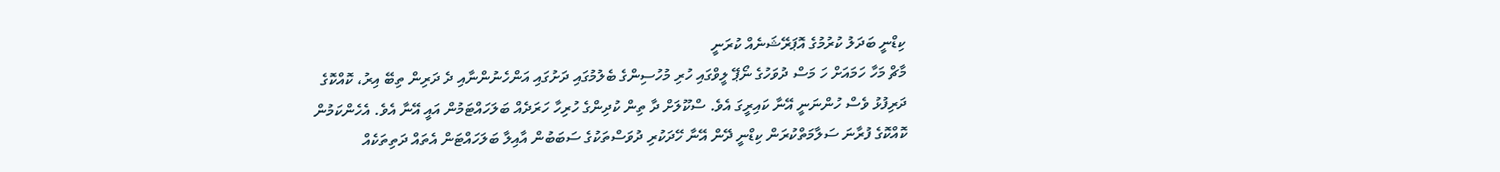ކިޑްނީ ބަދަލު ކުރުމުގެ އޮޕަރޭޝަނެއް ކުރަނީ
މާޗް މަހާ ހަމައަށް ހަ މަސް ދުވަހުގެ ނޯޕޭ ލީވްގައި ހުރި މުހުސިންގެ ބެލުމުގައި ދަށުގައި އަންހެނުންނާއި ދެ ދަރިން ތިބޭ އިރު، ކޮއްކޮގެ ދަރިފުޅު ވެސް ހުންނަނީ އޭނާ ކައިރީގަ އެވެ. ސްކޫލަށް ދާ ތިން ކުދިންގެ ހުރިހާ ހަރަދެއް ބަލަހައްޓަމުން އައީ އޭނާ އެވެ. އެހެންކަމުން ކޮއްކޮގެ ފުރާނަ ސަލާމަތްކުރަން ކިޑްނީ ދޭން އޭނާ ހޭދަކުރި ދުވަސްތަކުގެ ސަބަބުން އާއިލާ ބަލަހައްޓަން އެތައް ދަތިތަކެއް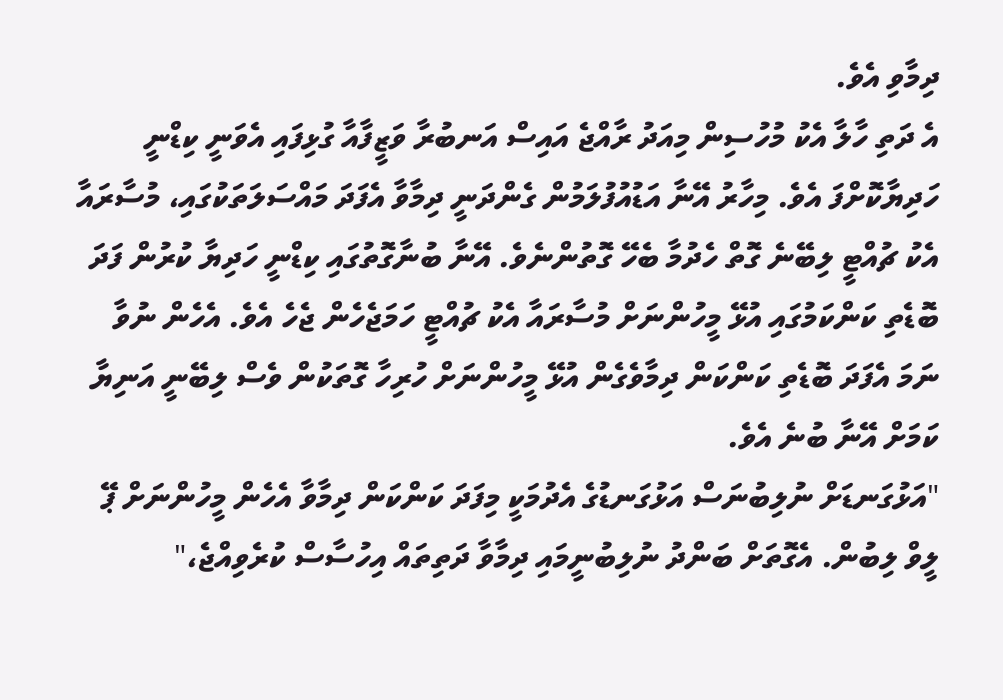ދިމާވި އެވެ.
އެ ދަތި ހާލާ އެކު މުހުސިން މިއަދު ރާއްޖެ އައިސް އަނބުރާ ވަޒީފާއާ ގުޅިފައި އެވަނީ ކިޑްނީ ހަދިޔާކޮށްފަ އެވެ. މިހާރު އޭނާ އަޑުއުފުލަމުން ގެންދަނީ ދިމާވާ އެފަދަ މައްސަލަތަކުގައި، މުސާރައާ އެކު ޗުއްޓީ ލިބޭނެ ގޮތް ހެދުމާ ބެހޭ ގޮތުންނެވެ. އޭނާ ބުނާގޮތުގައި ކިޑްނީ ހަދިޔާ ކުރުން ފަދަ ބޮޑެތި ކަންކަމުގައި އުޅޭ މީހުންނަށް މުސާރައާ އެކު ޗުއްޓީ ހަމަޖެހެން ޖެހެ އެވެ. އެހެން ނުވާ ނަމަ އެފަދަ ބޮޑެތި ކަންކަން ދިމާވެގެން އުޅޭ މީހުންނަށް ހުރިހާ ގޮތަކުން ވެސް ލިބޭނީ އަނިޔާ ކަމަށް އޭނާ ބުނެ އެވެ.
"އަޅުގަނޑަށް ނުލިބުނަސް އަޅުގަނޑުގެ އެދުމަކީ މިފަދަ ކަންކަން ދިމާވާ އެހެން މީހުންނަށް ޕޭ ލީވް ލިބުން. އެގޮތަށް ބަންދު ނުލިބުނީމައި ދިމާވާ ދަތިތައް އިހުސާސް ކުރެވިއްޖެ،"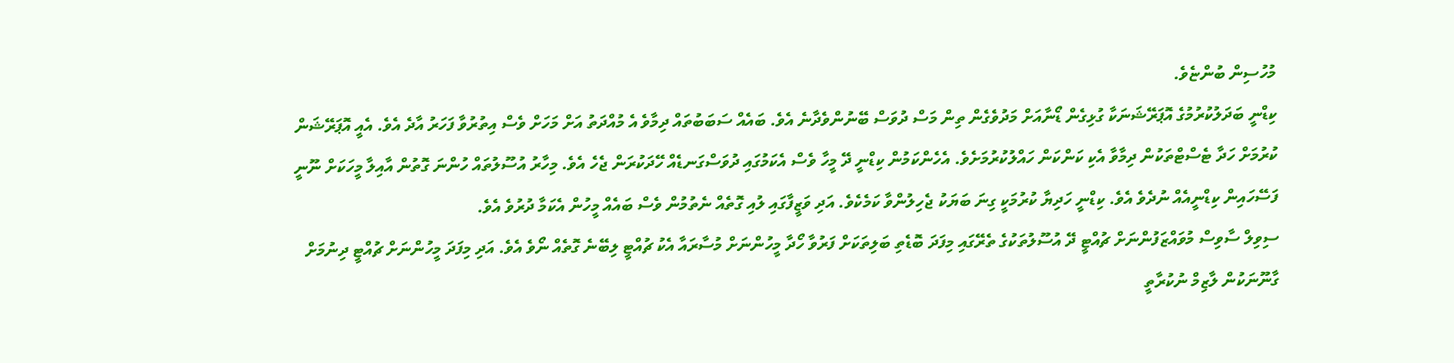މުހުސިން ބުންޏެވެ.
ކިޑްނީ ބަދަލުކުރުމުގެ އޮޕަރޭޝަނަކާ ގުޅިގެން ޑޯނާއަށް މަދުވެގެން ތިން މަސް ދުވަސް ބޭނުންވެދާނެ އެވެ. ބައެއް ސަބަބުތައް ދިމާވެ އެ މުއްދަތު އަށް މަހަށް ވެސް އިތުރުވާ ފަހަރު އާދެ އެވެ. އެއީ އޮޕަރޭޝަން ކުރުމަށް ހަދާ ޓެސްޓްތަކުން ދިމާވާ އެކި ކަންކަން ހައްލުކުރުމަށެވެ. އެހެންކަމުން ކިޑްނީ ދޭ މީހާ ވެސް އެކަމުގައި ދުވަސްގަނޑެއް ހޭދަކުރަން ޖެހެ އެވެ. މިހާރު އުސޫލުތައް ހުންނަ ގޮތުން އާއިލާ މީހަކަށް ނޫނީ ފަސޭހައިން ކިޑްނީއެއް ނުދެވެ އެވެ. ކިޑްނީ ހަދިޔާ ކުރުމަކީ ގިނަ ބަޔަކު ޖެހިލުންވާ ކަމެކެވެ. އަދި ވަޒީފާގައި ލުއި ގޮތެއް ނެތުމުން ވެސް ބައެއް މީހުން އެކަމާ ދުރުވެ އެވެ.
ސިވިލް ސާވިސް މުވައްޒަފުންނަށް ޗުއްޓީ ދޭ އުސޫލުތަކުގެ ތެރޭގައި މިފަދަ ބޮޑެތި ބަލިތަކަށް ފަރުވާ ހޯދާ މީހުންނަށް މުސާރައާ އެކު ޗުއްޓީ ލިބޭނެ ގޮތެއް ނޯވެ އެވެ. އަދި މިފަދަ މީހުންނަށް ޗުއްޓީ ދިނުމަށް ގާނޫނަކުން ލާޒިމް ނުކުރާތީ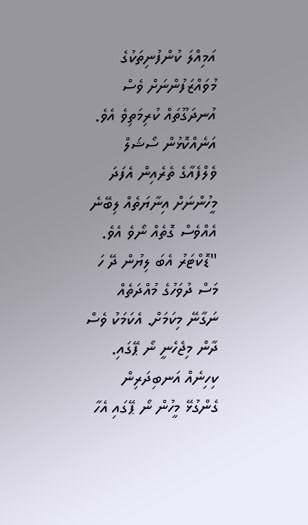އަމިއްލަ ކުންފުނިތަކުގެ މުވައްޒަފުންނަށް ވެސް އުނދަގޫތައް ކުރިމަތިވެ އެވެ. އަނެއްކޮޅުން ސޯޝަލް ވެލްފެއާގެ ތެރެއިން އެފަދަ މީހުންނަށް އިނާޔަތެއް ލިބޭނެ އެއްވެސް ގޮތެއް ނޯވެ އެވެ.
"ޑޮކްޓަރު އެބަ ލިޔުން ދޭ ހަ މަސް ދުވަހުގެ މުއްދަތެއް ނަގާނޭ މިކަމަށް. އެކަމަކު ވެސް ދާން މިޖެހެނީ ނޯ ޕޭގައި. ކިހިނެއް އަނބިދަރިން ގެންގުޅޭ މީހުން ނޯ ޕޭގައި އެހާ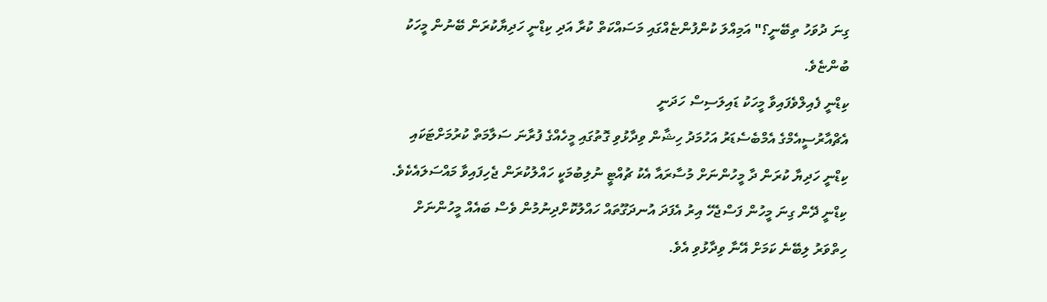ގިނަ ދުވަހު ތިބޭނީ؟" އަމިއްލަ ކުންފުންޏެއްގައި މަސައްކަތް ކުރާ އަދި ކިޑްނީ ހަދިޔާކުރަން ބޭނުން މީހަކު ބުންޏެވެ.
ކިޑްނީ ފެއިލްވެފައިވާ މީހަކު ޑައިލަސިސް ހަދަނީ
އެޗްއާރުސީއެމްގެ އެމްބެސެޑަރު އަހުމަދު ހިޝާން ވިދާޅުވި ގޮތުގައި މީހެއްގެ ފުރާނަ ސަލާމަތް ކުރުމަށްޓަކައި ކިޑްނީ ހަދިޔާ ކުރަން ދާ މީހުންނަށް މުސާރައާ އެކު ޗުއްޓީ ނުލިބުމަކީ ހައްލުކުރަން ޖެހިފައިވާ މައްސަލައެކެވެ. ކިޑްނީ ދޭން ގިނަ މީހުން ފަސްޖެހޭ އިރު އެފަދަ އުނދަގޫތައް ހައްލުކޮށްދިނުމުން ވެސް ބައެއް މީހުންނަށް ހިތްވަރު ލިބޭނެ ކަމަށް އޭނާ ވިދާޅުވި އެވެ.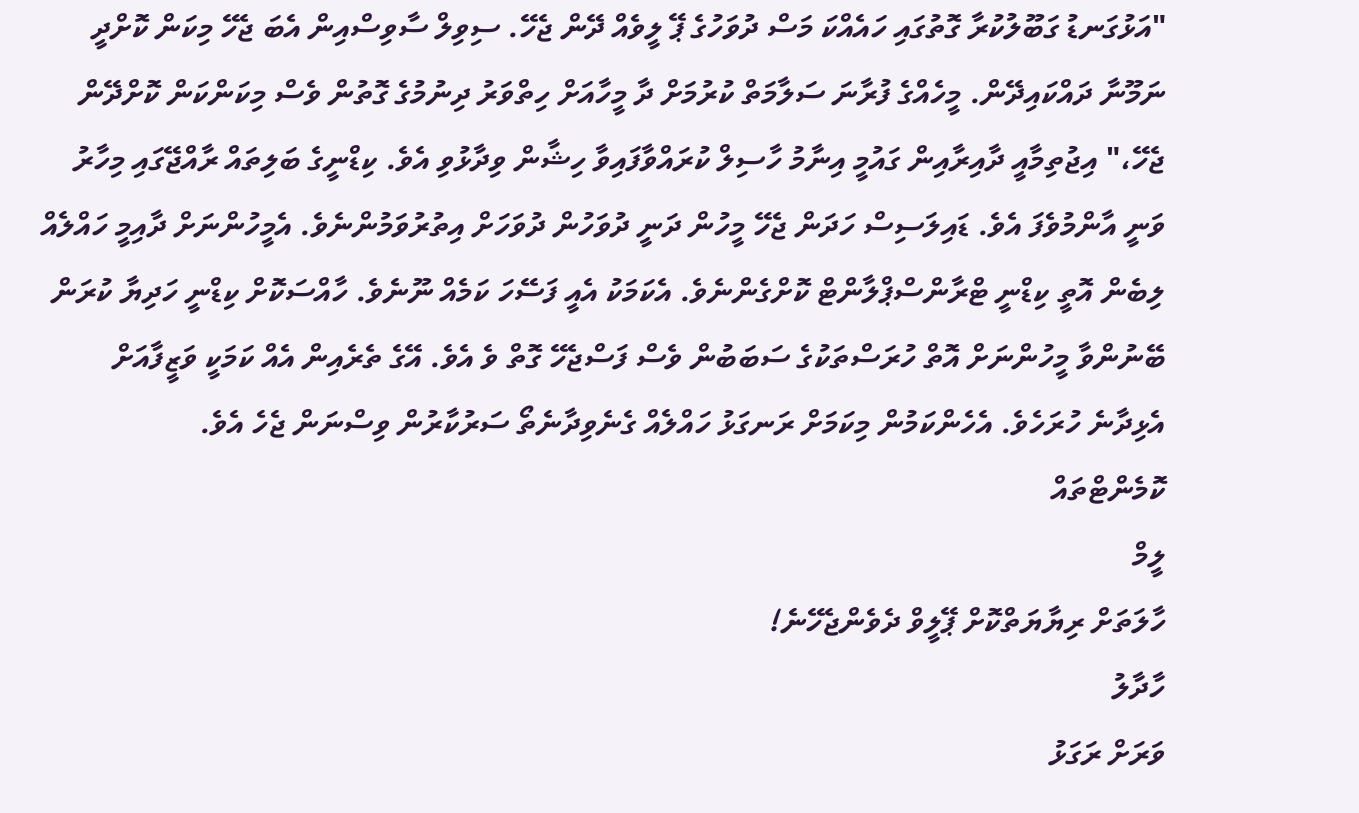"އަޅުގަނޑު ގަބޫލުކުރާ ގޮތުގައި ހައެއްކަ މަސް ދުވަހުގެ ޕޭ ލީވެއް ދޭން ޖެހޭ. ސިވިލް ސާވިސްއިން އެބަ ޖެހޭ މިކަން ކޮށްދީ ނަމޫނާ ދައްކައިދޭން. މީހެއްގެ ފުރާނަ ސަލާމަތް ކުރުމަށް ދާ މީހާއަށް ހިތްވަރު ދިނުމުގެ ގޮތުން ވެސް މިކަންކަން ކޮށްދޭން ޖެހޭ،" އިޖުތިމާއީ ދާއިރާއިން ގައުމީ އިނާމު ހާސިލް ކުރައްވާފައިވާ ހިޝާން ވިދާޅުވި އެވެ. ކިޑްނީގެ ބަލިތައް ރާއްޖޭގައި މިހާރު ވަނީ އާންމުވެފަ އެވެ. ޑައިލަސިސް ހަދަން ޖެހޭ މީހުން ދަނީ ދުވަހުން ދުވަހަށް އިތުރުވަމުންނެވެ. އެމީހުންނަށް ދާއިމީ ހައްލެއް ލިބެން އޮތީ ކިޑްނީ ޓްރާންސްޕްލާންޓް ކޮށްގެންނެވެ. އެކަމަކު އެއީ ފަސޭހަ ކަމެއް ނޫނެވެ. ހާއްސަކޮށް ކިޑްނީ ހަދިޔާ ކުރަން ބޭނުންވާ މީހުންނަށް އޮތް ހުރަސްތަކުގެ ސަބަބުން ވެސް ފަސްޖެހޭ ގޮތް ވެ އެވެ. އޭގެ ތެރެއިން އެއް ކަމަކީ ވަޒީފާއަށް އެޅިދާނެ ހުރަހެވެ. އެހެންކަމުން މިކަމަށް ރަނގަޅު ހައްލެއް ގެނެވިދާނެތޯ ސަރުކާރުން ވިސްނަން ޖެހެ އެވެ.
ކޮމެންޓްތައް
ލީމް
ހާލަތަށް ރިޔާޔަތްކޮށް ޕޭލީވް ދެވެންޖެހޭނެ!
ހާދާލު
ވަރަށް ރަގަޅު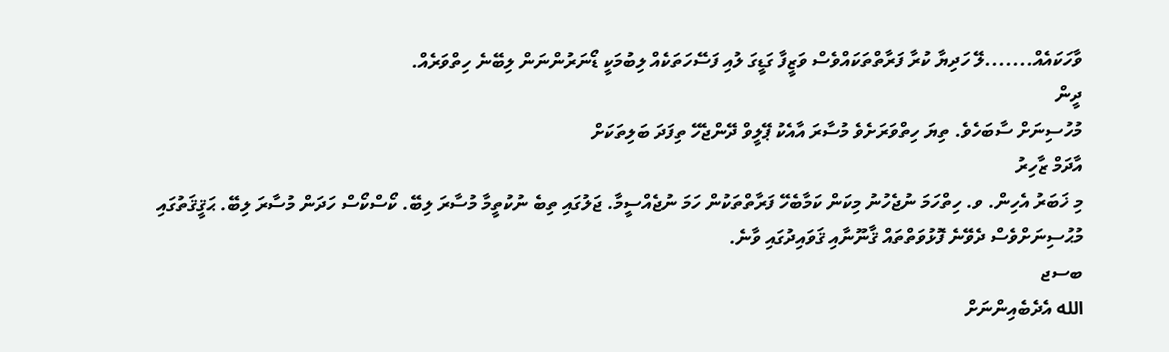ވާހަކައެއް.......ލޭ ހަދިޔާ ކުރާ ފަރާތްތަކައްވެސް ވަޒީފާ ގަޑީގަ ލުއި ފަސޭހަތަކެއް ލިބުމަކީ ޑޯނަރުންނަން ލިބޭނެ ހިތްވަރެއް.
ދީން
މުހުސިނަށް ސާބަހެވެ. ތިޔަ ހިތްވަރަށެވެ މުސާރަ އާއެކު ޕޭލީވް ދޭންޖެހޭ ތިފަދަ ބަލިތަކަށް
އާދަމް ޒާހިރު
މި ޚަބަރު އެހިން. ވ. ހިތްހަމަ ނުޖެހުނު މިކަން ކަމާބެހޭ ފަރާތްތަކުން ހަމަ ނުޖެއްސީމާ. ޖަލުގައި ތިބެ ނުކުތީމާ މުސާރަ ލިބޭ. ކޯސްކޯސް ހަދަން މުސާރަ ލިބޭ. ޙަޤީޤަތުގައި މުޙުސިނަށްވެސް ދެވޭނެ ފޮޅުވަތްތައް ޤާނޫނާއި ޤަވައިދުގައި ވާނެ.
ބސޖ
الله އެދެބެއިންނަށް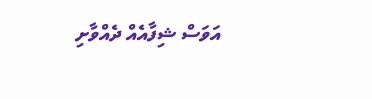އަވަސް ޝިފާއެއް ދެއްވާށި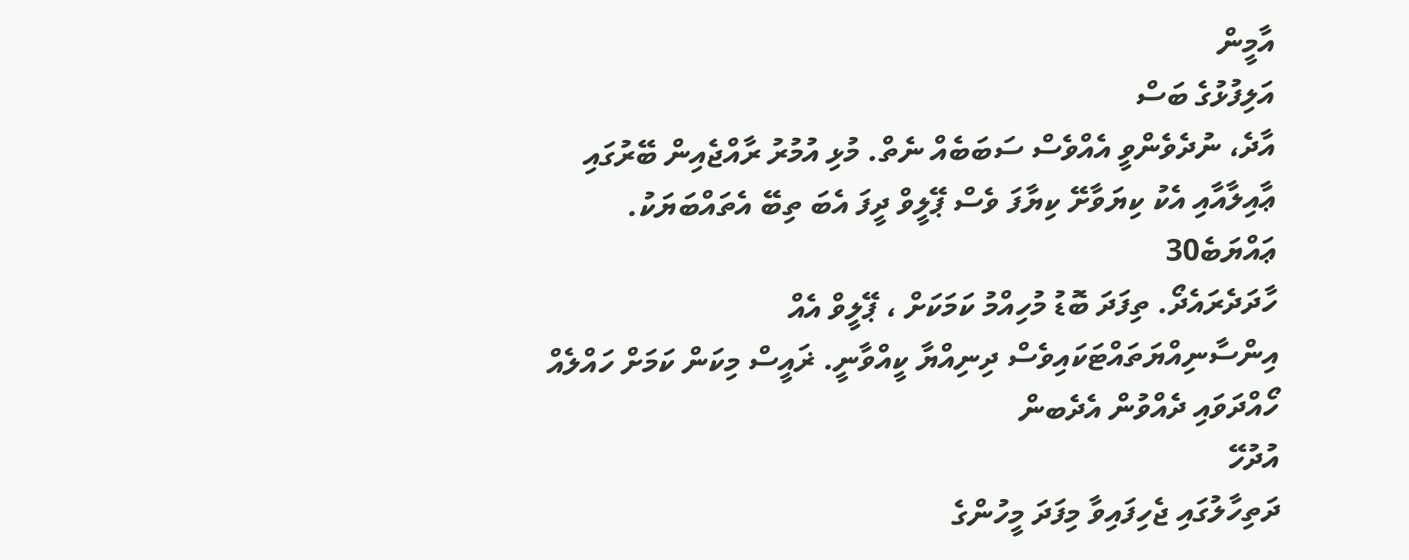އާމީން
އަލިފުޅުގެ ބަސް
އާދެ، ނުދެވެންވީ އެއްވެސް ސަބަބެއް ނެތް. މުޅި އުމުރު ރާއްޖެއިން ބޭރުގައި ޢާއިލާއާއި އެކު ކިޔަވާށޭ ކިޔާފަ ވެސް ޕޭލީވް ދީފަ އެބަ ތިބޭ އެތައްބަޔަކު.
ޢައްޔަބެ30
ހާދަދެރައެދޯ. ތިފަދަ ބޮޑު މުހިއްމު ކަމަކަށް ، ޕޭލީވް އެއް އިންސާނިއްޔަތައްޓަކައިވެސް ދިނިއްޔާ ކީއްވާނީ. ޜައީސް މިކަން ކަމަށް ހައްލެއް ހޯއްދަވައި ދެއްވުން އެދެބން
އުދުހޭ
ދަތިހާލުގައި ޖެހިފައިވާ މިފަދަ މީހުންގެ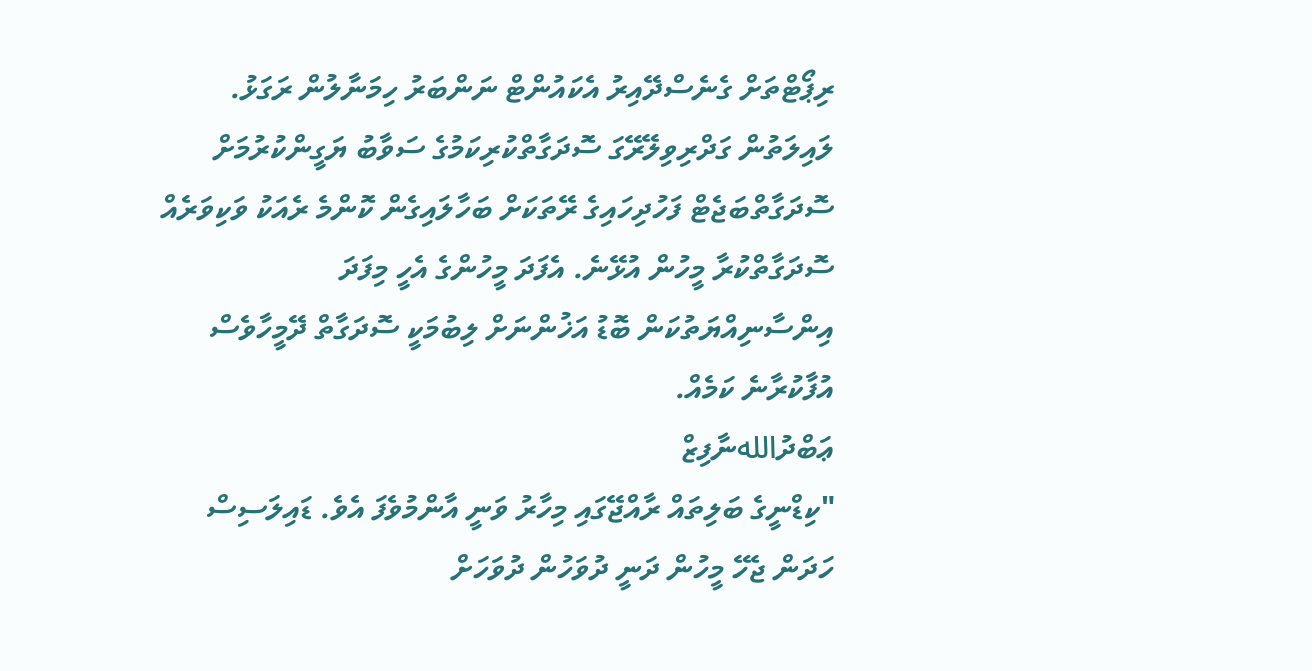ރިޕޯޓްތަށް ގެނެސްދޭއިރު އެކައުންޓް ނަންބަރު ހިމަނާލުން ރަގަޅު. ލައިލަތުން ގަދްރިވިލޭރޭގަ ސޮދަގާތްކުރިކަމުގެ ސަވާބު ޔަގީންކުރުމަށް ސޮދަގާތްބަޖެޓް ފަހުދިހައިގެ ރޭތަކަށް ބަހާލައިގެން ކޮންމެ ރެއަކު ވަކިވަރެއް ސޮދަގާތްކުރާ މީހުން އުޅޭނެ. އެފަދަ މީހުންގެ އެހީ މިފަދަ އިންސާނިއްޔަތުކަން ބޮޑު އަޚުންނަށް ލިބުމަކީ ސޮދަގާތް ދޭމީހާވެސް އުފާކުރާނެ ކަމެއް.
ޢަބްދުاللهނާފިޒް
"ކިޑްނީގެ ބަލިތައް ރާއްޖޭގައި މިހާރު ވަނީ އާންމުވެފަ އެވެ. ޑައިލަސިސް ހަދަން ޖެހޭ މީހުން ދަނީ ދުވަހުން ދުވަހަށް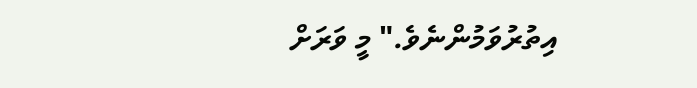އިތުރުވަމުންނެވެ." މީ ވަރަށް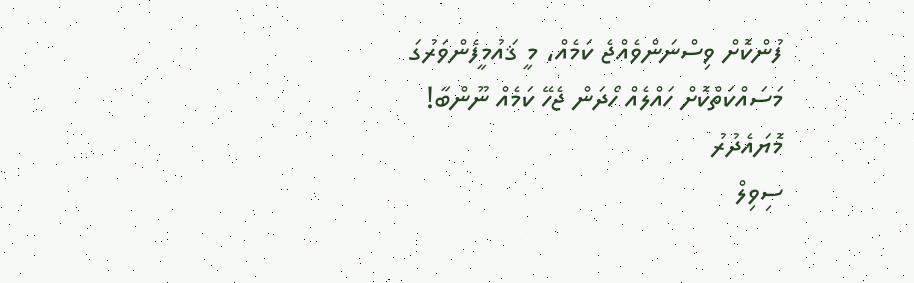ފުންކޮށް ވިސްނަންވެއްޖެ ކަމެއް، މީ ޤައުމީފެންވަރުގަ މަސައްކަތްކޮށް ހައްލެއް ހޯދަން ޖެހޭ ކަމެއް ނޫންބާ!
މޮޔައެދުރު
ސިވިލް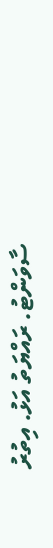ސާވަންޓު. ރައްޔަތު އަޅު. އިތުރު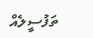ތަފުސީލެއް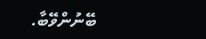ބޭނުންވޭބާ.